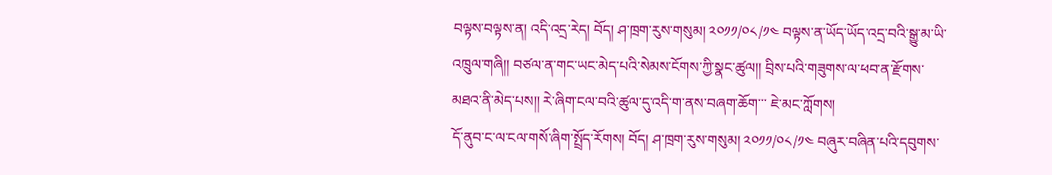བལྟས་བལྟས་ན། འདི་འདྲ་རེད། བོད། ཤ་ཁྲག་རུས་གསུམ། ༢༠༡༡/༠༨/༡༤ བལྟས་ན་ཡོད་ཡོད་འདྲ་བའི་སྒྱུ་མ་ཡི་འཁྲུལ་གཞི།། བཙལ་ན་གང་ཡང་མེད་པའི་སེམས་ངོགས་ཀྱི་སྣང་ཚུལ།། བྲིས་པའི་གཟུགས་ལ་ཕབ་ན་རྫོགས་མཐའ་ནི་མེད་པས།། རེ་ཞིག་ངལ་བའི་ཚུལ་དུ་འདི་ག་ནས་བཞག་ཆོག་་་ ཇེ་མང་ཀློགས།
དོ་ནུབ་ང་ལ་ངལ་གསོ་ཞིག་སྤྲོད་རོགས། བོད། ཤ་ཁྲག་རུས་གསུམ། ༢༠༡༡/༠༨/༡༤ བཞུར་བཞིན་པའི་དབུགས་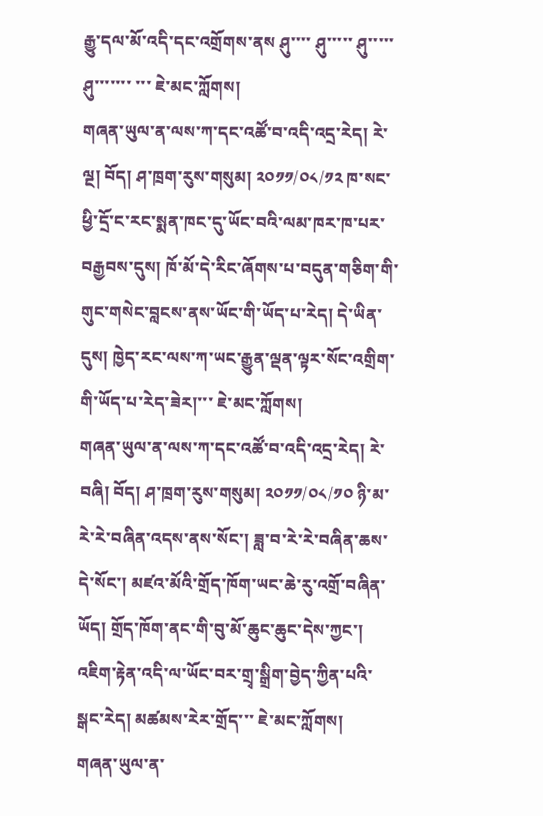རྒྱུ་དལ་མོ་འདི་དང་འགྲོགས་ནས ཤུ་་་་ ཤུ་་་་་ ཤུ་་་་་ ཤུ་་་་་་་ ་་་ ཇེ་མང་ཀློགས།
གཞན་ཡུལ་ན་ལས་ཀ་དང་འཚོ་བ་འདི་འདྲ་རེད། རེ་ལྔ། བོད། ཤ་ཁྲག་རུས་གསུམ། ༢༠༡༡/༠༨/༡༢ ཁ་སང་ཕྱི་དྲོ་ང་རང་སྨན་ཁང་དུ་ཡོང་བའི་ལམ་ཁར་ཁ་པར་བརྒྱབས་དུས། ཁོ་མོ་དེ་རིང་ཞོགས་པ་བདུན་གཅིག་གི་གུང་གསེང་བླངས་ནས་ཡོང་གི་ཡོད་པ་རེད། དེ་ཡིན་དུས། ཁྱེད་རང་ལས་ཀ་ཡང་རྒྱུན་ལྡན་ལྟར་སོང་འགྲིག་གི་ཡོད་པ་རེད་ཟེར།་་་ ཇེ་མང་ཀློགས།
གཞན་ཡུལ་ན་ལས་ཀ་དང་འཚོ་བ་འདི་འདྲ་རེད། རེ་བཞི། བོད། ཤ་ཁྲག་རུས་གསུམ། ༢༠༡༡/༠༨/༡༠ ཉི་མ་རེ་རེ་བཞིན་འདས་ནས་སོང་། ཟླ་བ་རེ་རེ་བཞིན་ཆས་དེ་སོང་། མཛའ་མོའི་གྲོད་ཁོག་ཡང་ཆེ་རུ་འགྲོ་བཞིན་ཡོད། གྲོད་ཁོག་ནང་གི་བུ་མོ་ཆུང་ཆུང་དེས་ཀྱང་། འཇིག་རྟེན་འདི་ལ་ཡོང་བར་གྲྭ་སྒྲིག་བྱེད་ཀྱིན་པའི་སྒང་རེད། མཚམས་རེར་གྲོད་་་ ཇེ་མང་ཀློགས།
གཞན་ཡུལ་ན་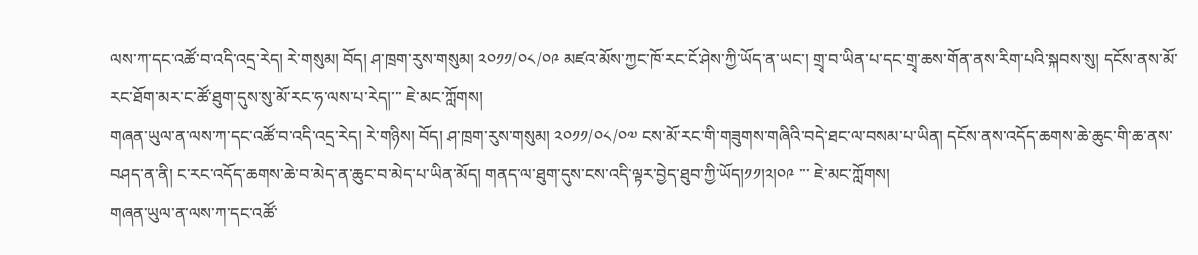ལས་ཀ་དང་འཚོ་བ་འདི་འདྲ་རེད། རེ་གསུམ། བོད། ཤ་ཁྲག་རུས་གསུམ། ༢༠༡༡/༠༨/༠༩ མཛའ་མོས་ཀྱང་ཁོ་རང་ངོ་ཤེས་ཀྱི་ཡོད་ན་ཡང་། གྲྭ་བ་ཡིན་པ་དང་གྲྭ་ཆས་གོན་ནས་རིག་པའི་སྐབས་སུ། དངོས་ནས་མོ་རང་ཐོག་མར་ང་ཚོ་ཐུག་དུས་སུ་མོ་རང་ཧ་ལས་པ་རེད།་་་ ཇེ་མང་ཀློགས།
གཞན་ཡུལ་ན་ལས་ཀ་དང་འཚོ་བ་འདི་འདྲ་རེད། རེ་གཉིས། བོད། ཤ་ཁྲག་རུས་གསུམ། ༢༠༡༡/༠༨/༠༧ ངས་མོ་རང་གི་གཟུགས་གཞིའི་བདེ་ཐང་ལ་བསམ་པ་ཡིན། དངོས་ནས་འདོད་ཆགས་ཆེ་ཆུང་གི་ཆ་ནས་བཤད་ན་ནི། ང་རང་འདོད་ཆགས་ཆེ་བ་མེད་ན་ཆུང་བ་མེད་པ་ཡིན་མོད། གནད་ལ་ཐུག་དུས་ངས་འདི་ལྟར་བྱེད་ཐུབ་ཀྱི་ཡོད།༡༡།༢།༠༩ ་་་ ཇེ་མང་ཀློགས།
གཞན་ཡུལ་ན་ལས་ཀ་དང་འཚོ་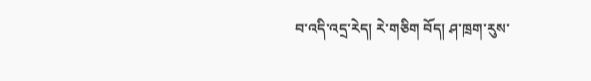བ་འདི་འདྲ་རེད། རེ་གཅིག བོད། ཤ་ཁྲག་རུས་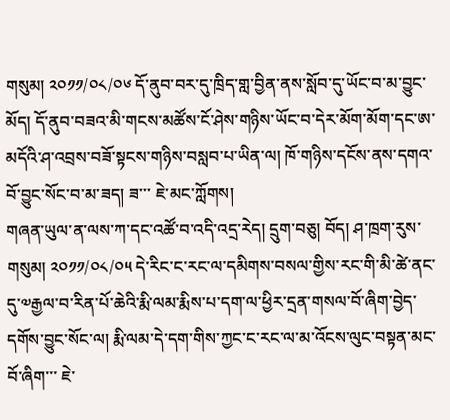གསུམ། ༢༠༡༡/༠༨/༠༦ དོ་ནུབ་བར་དུ་ཁྲིད་གླ་བྱིན་ནས་སློབ་དུ་ཡོང་བ་མ་བྱུང་མོད། དོ་ནུབ་བཟའ་མི་གངས་མཚོས་ངོ་ཤེས་གཉིས་ཡོང་བ་དེར་མོག་མོག་དང་ཨ་མདོའི་ཤ་འབྲས་བཟོ་སྟངས་གཉིས་བསླབ་པ་ཡིན་ལ། ཁོ་གཉིས་དངོས་ནས་དགའ་བོ་བྱུང་སོང་བ་མ་ཟད། ཟ་་་ ཇེ་མང་ཀློགས།
གཞན་ཡུལ་ན་ལས་ཀ་དང་འཚོ་བ་འདི་འདྲ་རེད། དྲུག་བཅུ། བོད། ཤ་ཁྲག་རུས་གསུམ། ༢༠༡༡/༠༨/༠༥ དེ་རིང་ང་རང་ལ་དམིགས་བསལ་གྱིས་རང་གི་མི་ཚེ་ནང་དུ་༧རྒྱལ་བ་རིན་པོ་ཆེའི་རྨི་ལམ་རྨིས་པ་དག་ལ་ཕྱིར་དྲན་གསལ་བོ་ཞིག་བྱེད་དགོས་བྱུང་སོང་ལ། རྨི་ལམ་དེ་དག་གིས་ཀྱང་ང་རང་ལ་མ་འོངས་ལུང་བསྟན་མང་བོ་ཞིག་་་ ཇེ་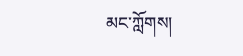མང་ཀློགས།